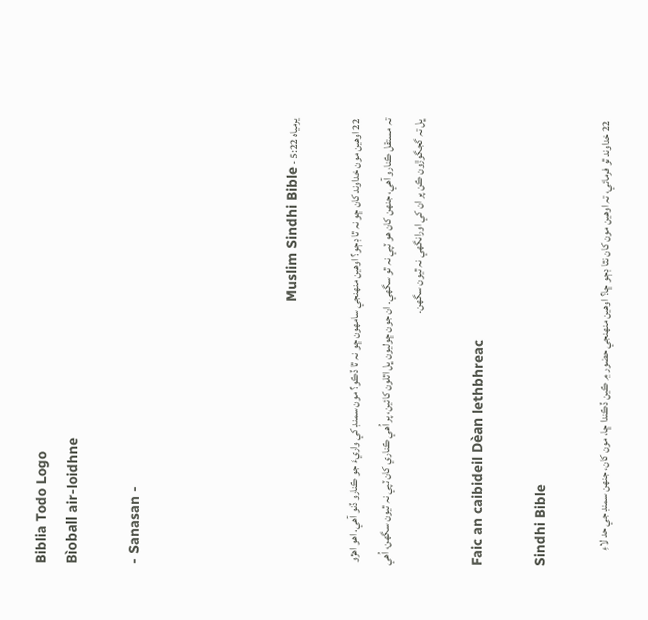Biblia Todo Logo
Bìoball air-loidhne

- Sanasan -




يرمياہ 5:22 - Muslim Sindhi Bible

22 اوهين مون خداوند کان ڇو نہ ٿا ڊڄو؟ اوهين منهنجي سامهون ڇو نہ ٿا ڏڪو؟ مون سمنڊ کي واريءَ جو ڪنارو ڏنو آهي. اهو اهڙو تہ مستقل ڪنارو آهي، جنهن کان هو ٽپي نہ ٿو سگھي. ان جون ڇوليون ڀل اٿلون کائين، پر اُهي ڪناري کان ٽپي نہ ٿيون سگھن، اُهي ڀل تہ گجگوڙون ڪن پر ان کي اورانگھي نہ ٿيون سگھن.

Faic an caibideil Dèan lethbhreac

Sindhi Bible

22 خداوند ٿو فرمائي، تہ اوهين مون کان نٿا ڊڄو ڇا؟ اوهين منهنجي حضور ۾ ڪين ڏڪندا ڇا، مون کان، جنهن سمنڊ جي حد لاءِ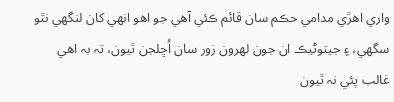واري اهڙي مدامي حڪم سان قائم ڪئي آهي جو اهو انهي کان لنگهي نٿو سگهي، ۽ جيتوڻيڪ ان جون لهرون زور سان اُڇلجن ٿيون، تہ بہ اهي غالب پئي نہ ٿيون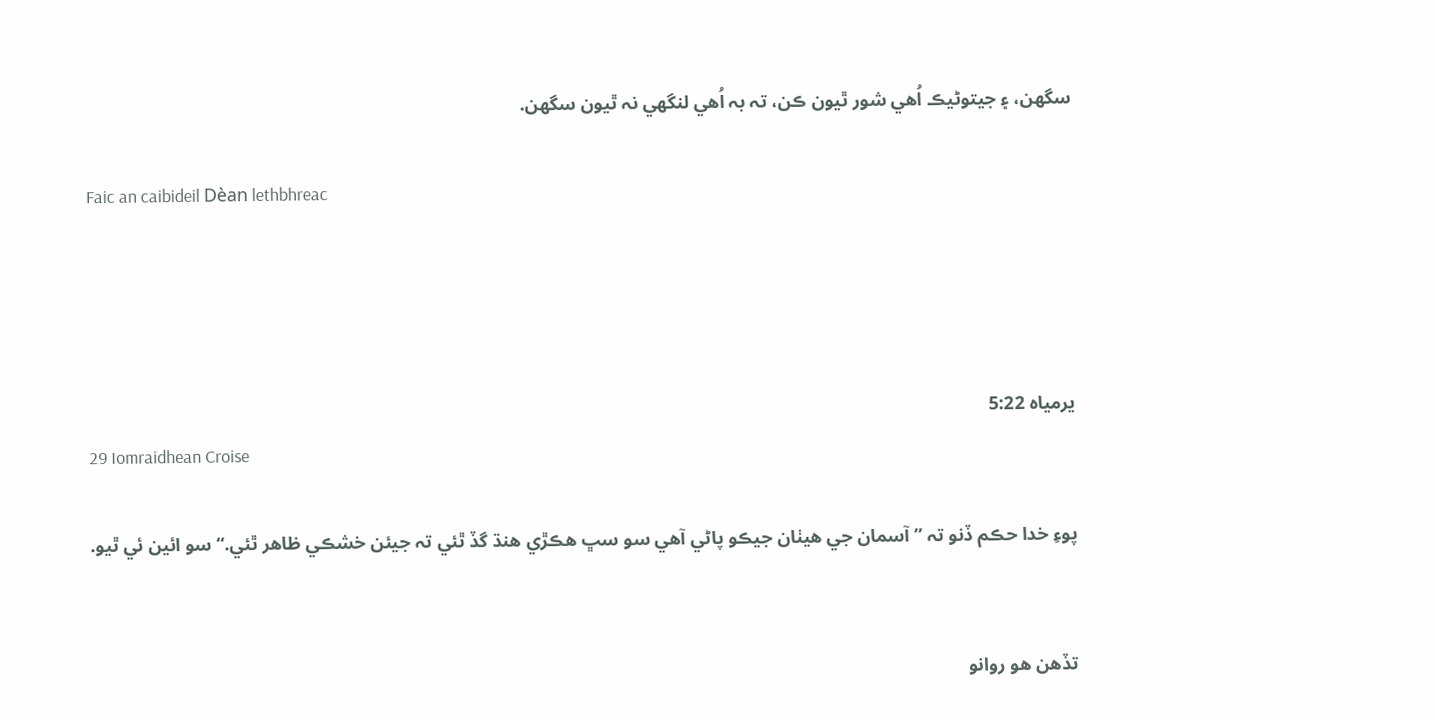سگهن، ۽ جيتوڻيڪ اُهي شور ٿيون ڪن، تہ بہ اُهي لنگهي نہ ٿيون سگهن.

Faic an caibideil Dèan lethbhreac




يرمياہ 5:22
29 Iomraidhean Croise

پوءِ خدا حڪم ڏنو تہ ”آسمان جي هيٺان جيڪو پاڻي آهي سو سڀ هڪڙي هنڌ گڏ ٿئي تہ جيئن خشڪي ظاهر ٿئي.“ سو ائين ئي ٿيو.


تڏهن هو روانو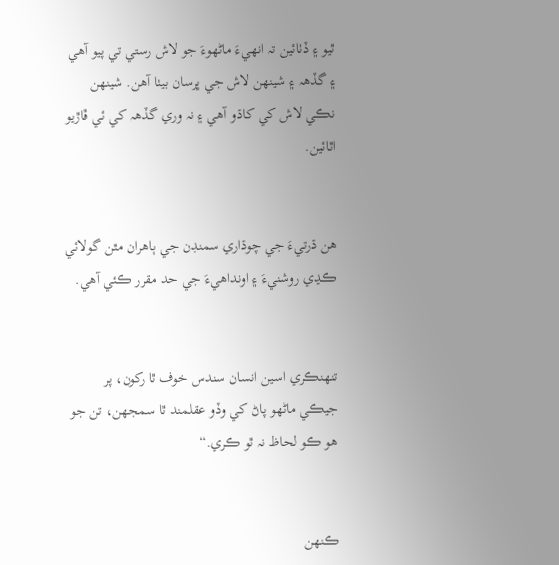ٿيو ۽ ڏٺائين تہ انهيءَ ماڻهوءَ جو لاش رستي تي پيو آهي ۽ گڏهہ ۽ شينهن لاش جي ڀرسان بيٺا آهن. شينهن نڪي لاش کي کاڌو آهي ۽ نہ وري گڏهہ کي ئي ڦاڙيو اٿائين.


هن ڌرتيءَ جي چوڌاري سمنڊن جي ٻاهران مٿن گولائي ڪڍي روشنيءَ ۽ اونداهيءَ جي حد مقرر ڪئي آهي.


تنهنڪري اسين انسان سندس خوف ٿا رکون، پر جيڪي ماڻهو پاڻ کي وڏو عقلمند ٿا سمجھن، تن جو هو ڪو لحاظ نہ ٿو ڪري.“


ڪنهن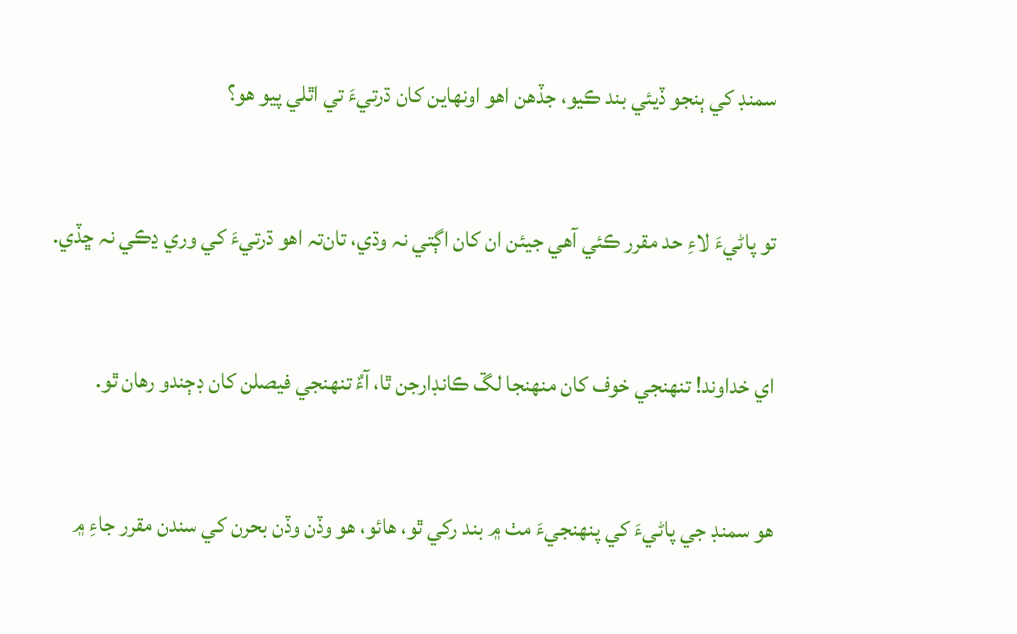سمنڊ کي ٻنجو ڏيئي بند ڪيو، جڏهن اهو اونهاين کان ڌرتيءَ تي اٿلي پيو هو؟


تو پاڻيءَ لاءِ حد مقرر ڪئي آهي جيئن ان کان اڳتي نہ وڌي، تان‌تہ اهو ڌرتيءَ کي وري ڍڪي نہ ڇڏي.


اي خداوند! تنهنجي خوف کان منهنجا لڱ ڪانڊارجن ٿا، آءٌ تنهنجي فيصلن کان ڊڄندو رهان ٿو.


هو سمنڊ جي پاڻيءَ کي پنهنجيءَ مٺ ۾ بند رکي ٿو، هائو، هو وڏن وڏن بحرن کي سندن مقرر جاءِ ۾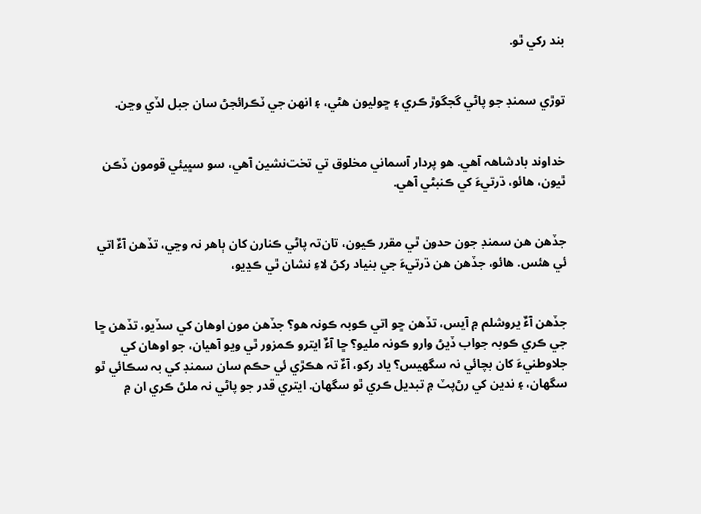بند رکي ٿو.


توڙي سمنڊ جو پاڻي گجگوڙ ڪري ۽ ڇوليون هڻي، ۽ انهن جي ٽڪرائجڻ سان جبل لڏي وڃن.


خداوند بادشاهہ آهي. هو پردار آسماني مخلوق تي تخت‌نشين آهي، سو سڀيئي قومون ڏڪن ٿيون، هائو، ڌرتيءَ کي ڪنبڻي آهي.


جڏهن هن سمنڊ جون حدون ٿي مقرر ڪيون، تان‌تہ پاڻي ڪنارن کان ٻاهر نہ وڃي، تڏهن آءٌ اتي ئي هئس. هائو، جڏهن هن ڌرتيءَ جي بنياد رکڻ لاءِ نشان ٿي ڪڍيو،


جڏهن آءٌ يروشلم ۾ آيس، تڏهن ڇو اتي ڪوبہ ڪونہ هو؟ جڏهن مون اوهان کي سڏيو، تڏهن ڇا جي ڪري ڪوبہ جواب ڏيڻ وارو ڪونہ مليو؟ ڇا آءٌ ايترو ڪمزور ٿي ويو آهيان، جو اوهان کي جلاوطنيءَ کان بچائي نہ سگھيس؟ ياد رکو، آءٌ تہ هڪڙي ئي حڪم سان سمنڊ کي بہ سڪائي ٿو سگھان، ۽ ندين کي رڻ‌پٽ ۾ تبديل ڪري ٿو سگھان. ايتري قدر جو پاڻي نہ ملڻ ڪري ان ۾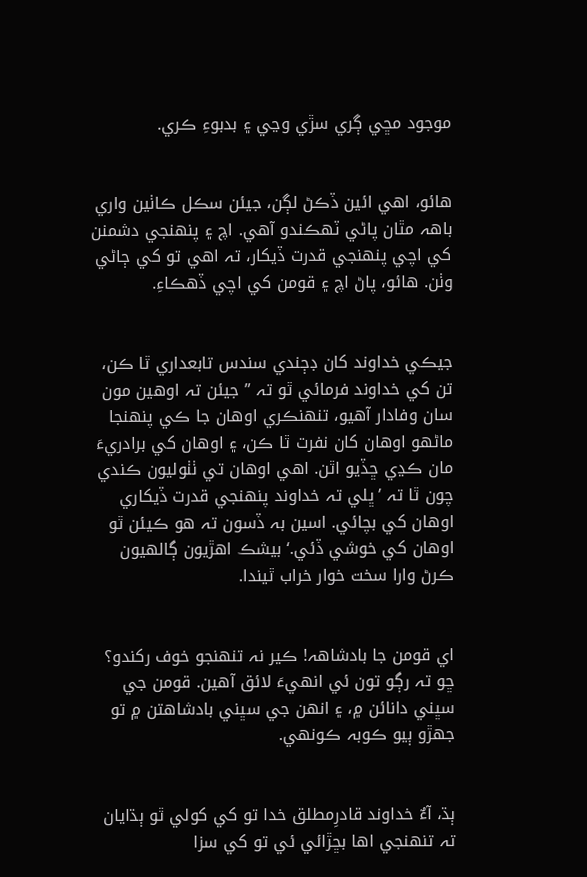موجود مڇي ڳري سڙي وڃي ۽ بدبوءِ ڪري.


هائو، اهي ائين ڏڪڻ لڳن، جيئن سڪل ڪاٺين واري باهہ مٿان پاڻي ٽهڪندو آهي. اچ ۽ پنهنجي دشمنن کي اچي پنهنجي قدرت ڏيکار، تہ اهي تو کي ڄاڻي وٺن. هائو، پاڻ اچ ۽ قومن کي اچي ڏهڪاءِ.


جيڪي خداوند کان ڊڄندي سندس تابعداري ٿا ڪن، تن کي خداوند فرمائي ٿو تہ ”جيئن تہ اوهين مون سان وفادار آهيو، تنهنڪري اوهان جا ڪي پنهنجا ماڻهو اوهان کان نفرت ٿا ڪن، ۽ اوهان کي برادريءَ مان ڪڍي ڇڏيو اٿن. اهي اوهان تي ٺٺوليون ڪندي چون ٿا تہ ’ڀلي تہ خداوند پنهنجي قدرت ڏيکاري اوهان کي بچائي. اسين بہ ڏسون تہ هو ڪيئن ٿو اوهان کي خوشي ڏئي.‘ بيشڪ اهڙيون ڳالهيون ڪرڻ وارا سخت خوار خراب ٿيندا.


اي قومن جا بادشاهہ! ڪير نہ تنهنجو خوف رکندو؟ ڇو تہ رڳو تون ئي انهيءَ لائق آهين. قومن جي سڀني دانائن ۾، ۽ انهن جي سڀني بادشاهتن ۾ تو جهڙو ٻيو ڪوبہ ڪونهي.


ٻڌ، آءٌ خداوند قادرِمطلق خدا تو کي کولي ٿو ٻڌايان تہ تنهنجي اها بڇڙائي ئي تو کي سزا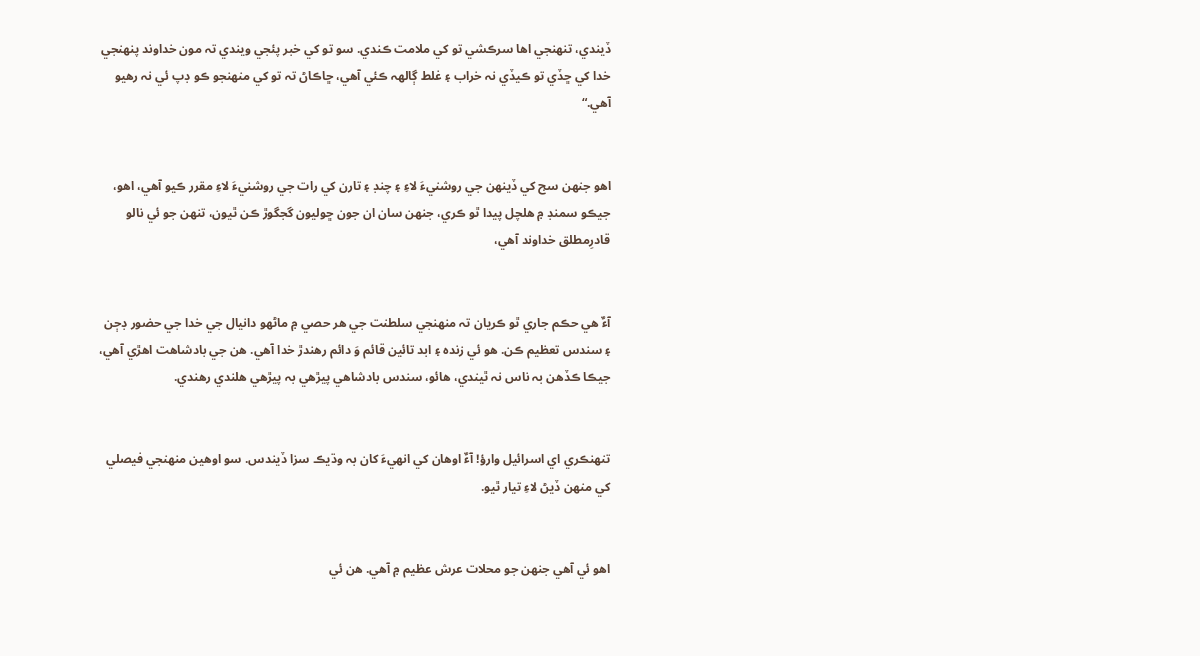ڏيندي، تنهنجي اها سرڪشي تو کي ملامت ڪندي. سو تو کي خبر پئجي ويندي تہ مون خداوند پنهنجي خدا کي ڇڏي تو ڪيڏي نہ خراب ۽ غلط ڳالهہ ڪئي آهي، ڇاڪاڻ تہ تو کي منهنجو ڪو ڊپ ئي نہ رهيو آهي.“


اهو جنهن سج کي ڏينهن جي روشنيءَ لاءِ ۽ چنڊ ۽ تارن کي رات جي روشنيءَ لاءِ مقرر ڪيو آهي، اهو، جيڪو سمنڊ ۾ هلچل پيدا ٿو ڪري، جنهن سان ان جون ڇوليون گجگوڙ ڪن ٿيون، تنهن جو ئي نالو قادرِمطلق خداوند آهي،


آءٌ هي حڪم جاري ٿو ڪريان تہ منهنجي سلطنت جي هر حصي ۾ ماڻهو دانيال جي خدا جي حضور ڊڄن ۽ سندس تعظيم ڪن. هو ئي زندہ ۽ ابد تائين قائم وَ دائم رهندڙ خدا آهي. هن جي بادشاهت اهڙي آهي، جيڪا ڪڏهن بہ ناس نہ ٿيندي، هائو، سندس بادشاهي پيڙهي بہ پيڙهي هلندي رهندي.


تنهنڪري اي اسرائيل وارؤ! آءٌ اوهان کي انهيءَ کان بہ وڌيڪ سزا ڏيندس. سو اوهين منهنجي فيصلي کي منهن ڏيڻ لاءِ تيار ٿيو.


اهو ئي آهي جنهن جو محلات عرش عظيم ۾ آهي. هن ئي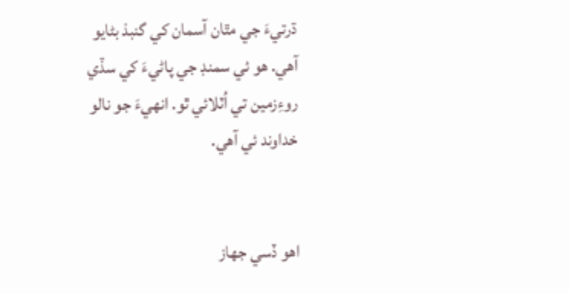ڌرتيءَ جي مٿان آسمان کي گنبذ بڻايو آهي. هو ئي سمنڊ جي پاڻيءَ کي سڏي روءِزمين تي اُٽلائي ٿو. انهيءَ جو نالو خداوند ئي آهي.


اهو ڏسي جهاز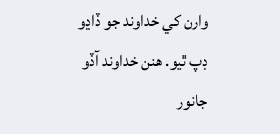وارن کي خداوند جو ڏاڍو ڊپ ٿيو. هنن خداوند آڏو جانور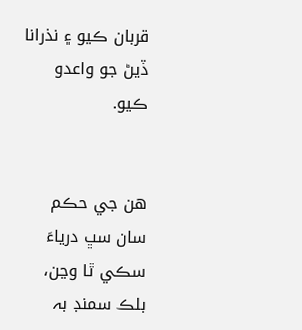قربان ڪيو ۽ نذرانا ڏيڻ جو واعدو ڪيو.


هن جي حڪم سان سڀ درياءَ سڪي ٿا وڃن، بلڪ سمنڊ بہ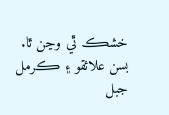خشڪ ٿي وڃن ٿا. بسن علائقو ۽ ڪرمل جبل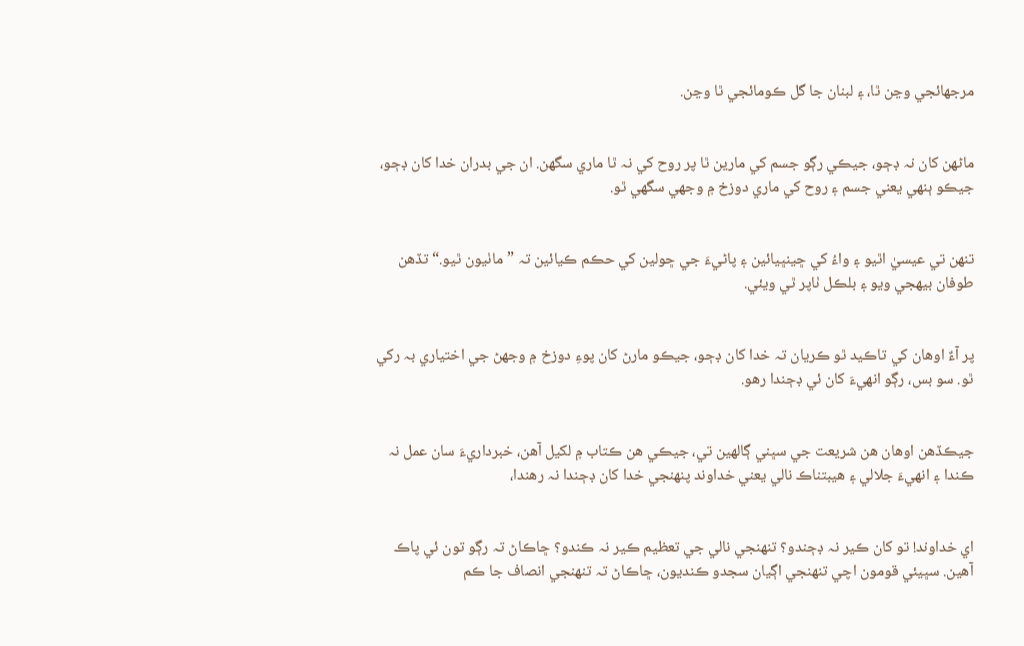مرجھائجي وڃن ٿا، ۽ لبنان جا گل ڪومائجي ٿا وڃن.


ماڻهن کان نہ ڊڄو، جيڪي رڳو جسم کي مارين ٿا پر روح کي نہ ٿا ماري سگھن. ان جي بدران خدا کان ڊڄو، جيڪو ٻنهي يعني جسم ۽ روح کي ماري دوزخ ۾ وجھي سگھي ٿو.


تنهن تي عيسيٰ اٿيو ۽ واءُ کي ڇينڀيائين ۽ پاڻيءَ جي ڇولين کي حڪم ڪيائين تہ ”ماٺيون ٿيو.“ تڏهن طوفان بيهجي ويو ۽ بلڪل ٺاپر ٿي ويئي.


پر آءٌ اوهان کي تاڪيد ٿو ڪريان تہ خدا کان ڊڄو، جيڪو مارڻ کان پوءِ دوزخ ۾ وجھڻ جي اختياري بہ رکي ٿو. سو بس، رڳو انهيءَ کان ئي ڊڄندا رهو.


جيڪڏهن اوهان هن شريعت جي سڀني ڳالهين تي، جيڪي هن ڪتاب ۾ لکيل آهن، خبرداريءَ سان عمل نہ ڪندا ۽ انهيءَ جلالي ۽ هيبتناڪ نالي يعني خداوند پنهنجي خدا کان ڊڄندا نہ رهندا،


اي خداوند! تو کان ڪير نہ ڊڄندو؟ تنهنجي نالي جي تعظيم ڪير نہ ڪندو؟ ڇاڪاڻ تہ رڳو تون ئي پاڪ آهين. سڀيئي قومون اچي تنهنجي اڳيان سجدو ڪنديون، ڇاڪاڻ تہ تنهنجي انصاف جا ڪم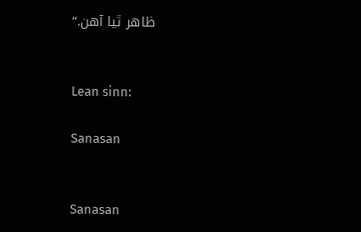ظاهر ٿيا آهن.“


Lean sinn:

Sanasan


Sanasan